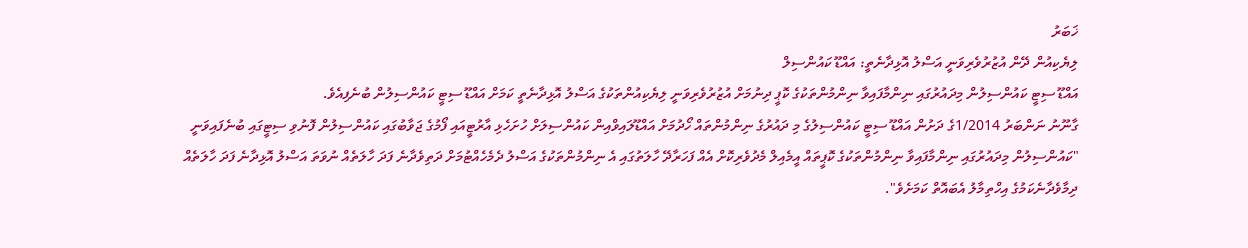ޚަބަރު
ލިޔެކިއުން ދޭން އުޒުރުވެރިވަނީ އަސްލު އޮޅިދާނެތީ: އައްޑޫ ކައުންސިލް
އައްޑޫ ސިޓީ ކައުންސިލުން މިދައުރުގައި ނިންމާފައިވާ ނިންމުންތަކުގެ ކޮޕީ ދިނުމަށް އުޒުރުވެރިވަނީ ލިޔެކިއުންތަކުގެ އަސްލު އޮޅިދާނެތީ ކަމަށް އައްޑޫ ސިޓީ ކައުންސިލުން ބުނެފިއެވެ.
ގާނޫނު ނަންބަރު 1/2014ގެ ދަށުން އައްޑޫ ސިޓީ ކައުންސިލުގެ މި ދައުރުގެ ނިންމުންތައް ހޯދުމަށް އައްޑޫލައިވްއިން ކައުންސިލަށް ހުށަހެޅި އާރުޓީއައި ފޯމުގެ ޖަވާބުގައި ކައުންސިލުން ފޮނުވި ސިޓީގައި ބުނެފައިވަނީ "ކައުންސިލުން މިދައުރުގައި ނިންމާފައިވާ ނިންމުންތަކުގެ ކޮޕީތައް އީމެއިލް މެދުވެރިކޮށް އެއް ފަހަރާދޭ ހާލަތުގައި އެ ނިންމުންތަކުގެ އަސްލު ދެމެހެއްޓުމަށް ދަތިވެދާނެ ފަދަ ހާލަތެއް ނުވަތަ އަސްލު އޮޅިދާނެ ފަދަ ހާލަތެއް ދިމާވެދާނެކަމުގެ އިހްތިމާލު އެބައޮތް ކަމަށެވެ".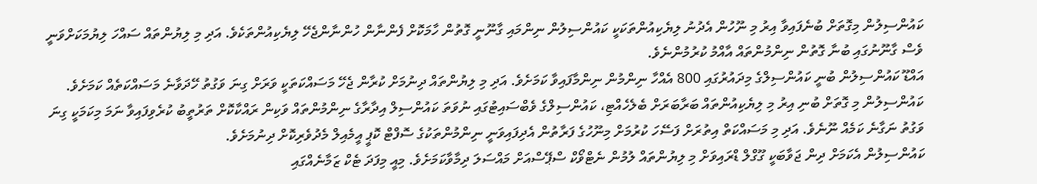ކައުންސިލުން މިގޮތަށް ބުނެފައިވާ އިރު މި ނޫހުން އެދުނު ލިޔެކިއުންތަކަކީ ކައުންސިލުން ނިންމައި ގާނޫނީ ގޮތުން ހާމަކޮށް ފެންނާން ހުންނާންޖެހޭ ލިޔެކިއުންތަކެވެ. އަދި މި ލިޔުންތައް ސައްހަ ލިޔުމަކަށްވަނީ ވެސް ގާނޫނުގައި ބުނާ ގޮތުން ނިންމުންތައް އާއްމު ކުރުމުންނެވެ.
އައްޑޫ ކައުންސިލުން ބުނީ ކައުންސިލްގެ މިދައުރުގައި 800 އެއްހާ ނިންމުން ނިންމާފައިވާ ކަމަށެވެ. އަދި މި ލިޔުންތައް ދިނުމަށް ކުރާން ޖެހޭ މަސައްކަތަކީ ވަރަށް ގިނަ ވަގުތު ހޭދަވާނެ މަސައްކަތެއް ކަމަށެވެ.
ކައުންސިލުން މި ގޮތަށް ބުނި އިރު މި ލިޔެކިއުންތައް ބަރާބަރަށް ބެލެހެއްޓި، ކައުންސިލްގެ ވެބްސައިޓުގައި ނުވަތަ ކައުންސިލް އިދާރާގެ ނިންމުންތައް ވަކިން ރައްކާކޮށް ތަރުތީބު ކުރެވިފައިވާ ނަމަ މިކަމަކީ ގިނަ ވަގުތު ނަގާނެ ކަމެއް ނޫނެވެ. އަދި މި މަސައްކަތް އިތުރަށް ފަސޭހަ ކުރުމަށް މިނޫހުގެ ފަރާތުން އެދިފައިވަނީ ނިންމުންތަކުގެ ސޮފްޓް ކޮޕީ އީމެއިލް މެދުވެރިކޮށް ދިނުމަށެވެ.
ކައުންސިލުން އެކަމަށް ދިން ޖަވާބަކީ ގޫގްލް ޑްރައިވަށް މި ލިޔުންތައް ލުމުން ނެޓްވޯކް ސްޕޭސްއަށް މައްސަލަ ދިމާވާކަމަށެވެ. މިއީ މިފަދަ ޓެކް ޒަމާނެއްގައި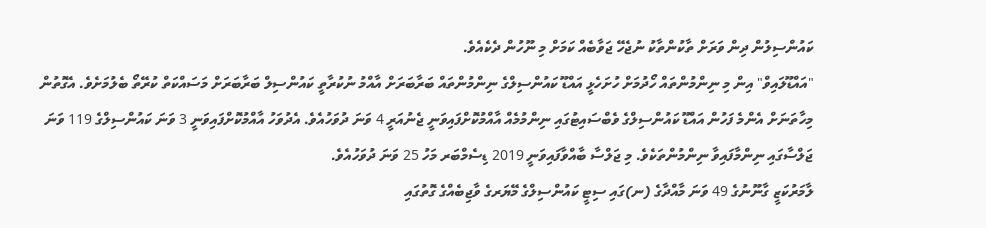ކައުންސިލުން ދިން ވަރަށް ތާކުންތާކު ނުޖެހޭ ޖަވާބެއް ކަމަށް މި ނޫހުން ދެކެއެވެ.
"އައްޑޫލައިވް" އިން މި ނިންމުންތައް ހޯދުމަށް ހުށަހެޅީ އައްޑޫ ކައުންސިލްގެ ނިންމުންތައް ބަރާބަރަށް އާއްމު ނުކުރާތީ ކައުންސިލް ބަރާބަރަށް މަސައްކަތް ކުރޭތޯ ބެލުމަށެވެ. އެގޮތުން މިހާތަނަށް އެންމެ ފަހުން އައްޑޫ ކައުންސިލްގެ ވެބްސައިޓުގައި ނިންމުމެއް އާއްމުކޮށްފައިވަނީ ޖެނުއަރީ 4 ވަނަ ދުވަހުއެވެ. އެދުވަހު އާއްމުކޮށްފައިވަނީ 3 ވަނަ ކައުންސިލްގެ 119 ވަނަ ޖަލްސާގައި ނިންމާފައިވާ ނިންމުންތަކެވެ. މި ޖަލްސާ ބާއްވާފައިވަނީ 2019 ޑިސެމްބަރ މަހު 25 ވަނަ ދުވަހުއެވެ.
ލާމަރުކަޒީ ގާނޫނުގެ 49 ވަނަ މާއްދާގެ (ނ)ގައި ސިޓީ ކައުންސިލްގެ މޭޔަރގެ ވާޖިބެއްގެ ގޮތުގައި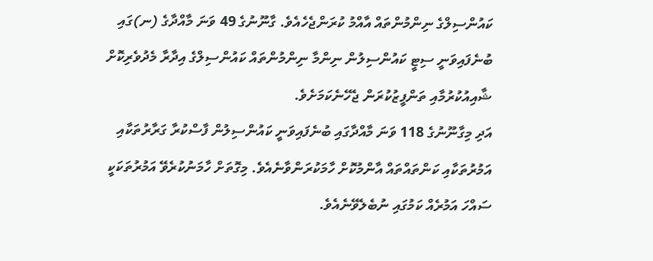ކައުންސިލްގެ ނިންމުންތައް އާއްމު ކުރަންޖެހެއެވެ. ގާނޫނުގެ 49 ވަނަ މާއްދާގެ (ނ)ގައި ބުނެފައިވަނީ ސިޓީ ކައުންސިލުން ނިންމާ ނިންމުންތައް ކައުންސިލްގެ އިދާރާ މެދުވެރިކޮށް ޝާއިއުކުރުމާއި ތަންފީޒުކުރަން ޖެހޭނެކަމަށެވެ.
އަދި މިގާނޫނުގެ 118 ވަނަ މާއްދާގައި ބުނެފައިވަނީ ކައުންސިލުން ފާސްކުރާ ގަރާރުތަކާއި އަމުރުތަކާއި ކަންތައްތައް އާންމުކޮށް ހާމަކުރަންވާނެއެވެ. މިގޮތަށް ހާމަނުކުރެވޭ އަމުރުތަކަކީ ސައްހަ އަމުރެއް ކަމުގައި ނުބެލެވޭނެއެވެ.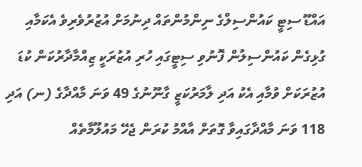އައްޑޫ ސިޓީ ކައުންސިލްގެ ނިންމުންތައް ދިނުމަށް އުޒުރުވެރިވެ އެކަމާއި ގުޅިގެން ކައުންސިލުން ފޮނުވި ސިޓީގައި ހުރި އުޒުރަކީ ޒިއްމާދާރުކަން ކުޑަ އުޒުރަކަށް ވުމާއި އެކު އަދި ލާމަރުކަޒީ ގާނޫނުގެ 49 ވަނަ މާއްދާގެ (ނ) އަދި 118 ވަނަ މާއްދާގައިވާ ގޮތަށް އާއްމު ކުރަން ޖެހޭ މައުލޫމާތެއް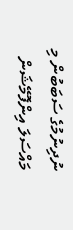ނުދިނުމުގެ ސަބަބުން މި މައްސަލަ އިންފޮމޭޝަން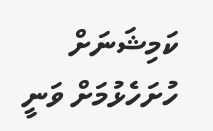ކަމިޝަނަށް ހުށަހެޅުމަށް ވަނީ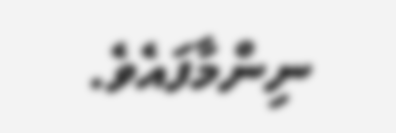ނިންމާފައެވެ.